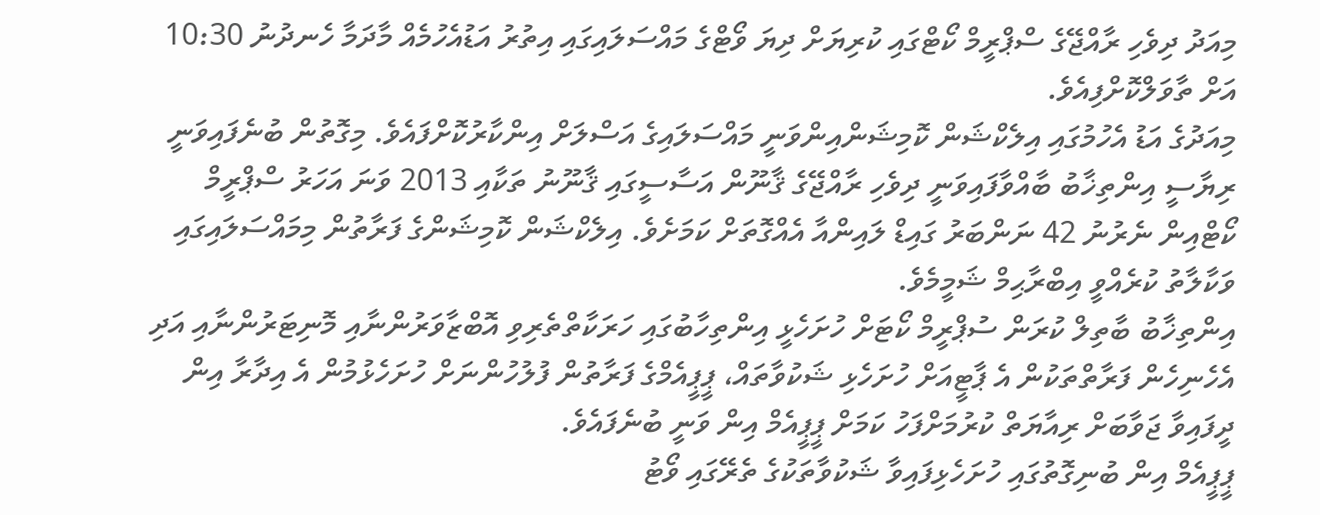މިއަދު ދިވެހި ރާއްޖޭގެ ސްޕްރީމް ކޯޓްގައި ކުރިޔަށް ދިޔަ ވޯޓްގެ މައްސަލައިގައި އިތުރު އަޑުއެހުމެއް މާދަމާ ހެނދުނު 10:30 އަށް ތާވަލްކޮށްފިއެވެ.
މިއަދުގެ އަޑު އެހުމުގައި އިލެކްޝަން ކޮމިޝަންއިންވަނީ މައްސަލައިގެ އަސްލަށް އިންކާރުކޮށްފައެވެ. މިގޮތުން ބުނެފައިވަނީ ރިޔާސީ އިންތިޚާބު ބާއްވާފައިވަނީ ދިވެހި ރާއްޖޭގެ ޤާނޫން އަސާސީގައި ޤާނޫނު ތަކާއި 2013 ވަނަ އަހަރު ސްޕްރީމް ކޯޓްއިން ނެރުނު 42 ނަންބަރު ގައިޑް ލައިންއާ އެއްގޮތަށް ކަމަށެވެ. އިލެކްޝަން ކޮމިޝަންގެ ފަރާތުން މިމައްސަލައިގައި ވަކާލާތު ކުރެއްވީ އިބްރާޙިމް ޝަމީމެވެ.
އިންތިޚާބު ބާތިލް ކުރަން ސުޕްރީމް ކޯޓަށް ހުށަހެޅީ އިންތިހާބުގައި ހަރަކާތްތެރިވި އޮބްޒާވަރުންނާއި މޮނިޓަރުންނާއި އަދި އެހެނިހެން ފަރާތްތަކުން އެ ޕާޓީއަށް ހުށަހެޅި ޝަކުވާތައް، ޕީޕީއެމްގެ ފަރާތުން ފުލުހުންނަށް ހުށަހެޅުމުން އެ އިދާރާ އިން ދީފައިވާ ޖަވާބަށް ރިއާޔަތް ކުރުމަށްފަހު ކަމަށް ޕީޕީއެމް އިން ވަނީ ބުނެފައެވެ.
ޕީޕީއެމް އިން ބުނިގޮތުގައި ހުށަހެޅިފައިވާ ޝަކުވާތަކުގެ ތެރޭގައި ވޯޓު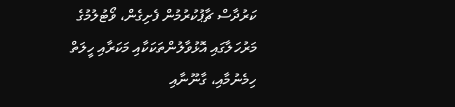ކަރުދާސް ޗާޕުކުރުމުން ފެށިގެން، ވޯޓުލުމުގެ މަރުހަލާގައި އޮޅުވާލުންތަކަކާއި މަކަރާއި ހީލަތް ހިމެނުމާއި، ގާނޫނާއި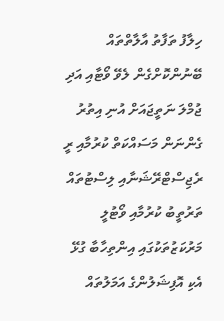ހިލާފު ތަފާތު އާލާތްތައް ބޭނުންކޮށްގެން ލެވޭ ވޯޓާއި އަދި ޖުމްލަ ނަތީޖައަށް އުނި އިތުރު ގެންނަން މަސައްކަތް ކުރުމާއި ރީ ރެޖިސްޓްރޭޝަނާއި ލިސްޓުތައް ތަރުތީބު ކުރުމާއި ވޯޓުލީ މަރުކަޒުތަކުގައި އިންތިހާބާ ގުޅޭ އެކި އޮފިޝަލުންގެ އަމަލުތައް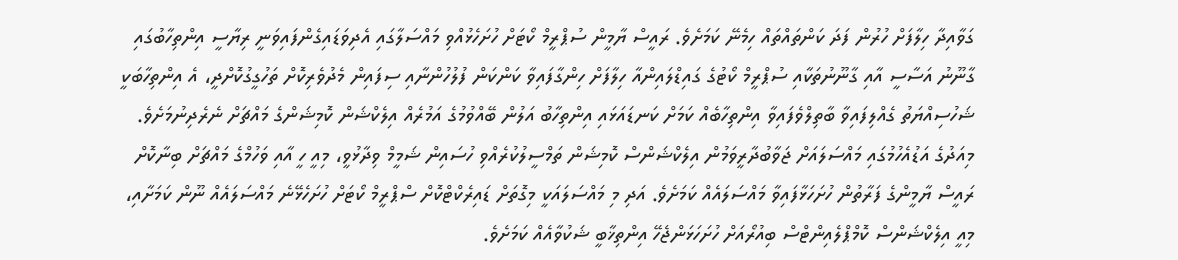ގަވާއިދާ ހިލާފަށް ހުރުން ފަދަ ކަންތައްތައް ހިމެނޭ ކަމަށެވެ. ރައީސް ޔާމީން ސުޕްރީމް ކޯޓަށް ހުށަހެޅުއްވި މައްސަލާގައި އެދިވަޑައިގެންފައިވަނީ ރިޔާސީ އިންތިހާބުގައި ގާނޫނު އަސާސީ އާއި ގާނޫނުތަކާއި ސުޕްރީމް ކޯޓުގެ ގައިޑްލައިންއާ ހިލާފަށް ހިންގާފައިވާ ކަންކަން ފުލުހުންނާއި ސިފައިން މެދުވެރިކޮށް ތަހުގީގުކޮށްދީ، އެ އިންތިހާބަކީ ޝަހުސިއްޔަތު ގެއްލިފައިވާ ބާތިލްވެފައިވާ އިންތިހާބެއް ކަމަށް ކަނޑައަޅައި އިންތިހާބު އަލުން ބޭއްވުމުގެ އަމުރެއް އިލެކްޝަން ކޮމިޝަންގެ މައްޗަށް ނެރެދިނުމަށެވެ.
މިއަދުގެ އަޑުއެހުމުގައި މައްސަލައަށް ޖަވާބުދާރީވަމުން އިލެކްޝަންސް ކޮމިޝަން ތަމްސީލުކުރެއްވި ހުސައިން ޝަމީމް ވިދާޅުވީ، މިއީ ހީ އާއި ވަހުމްގެ މައްޗަށް ބިނާކޮށް ރައީސް ޔާމީންގެ ފަރާތުން ހުށަހަޅާފައިވާ މައްސަލައެއް ކަމަށެވެ. އަދި މި މައްސަލައަކީ މިގޮތަށް ޑައިރެކްޓްކޮށް ސްޕްރީމް ކޯޓަށް ހުށަހެޅޭނެ މައްސަލައެއް ނޫން ކަމަށާއި، މިއީ އިލެކްޝަންސް ކޮމްޕްލެއިންޓްސް ބިއުރޯއަށް ހުށަހަޅަންޖެހޭ އިންތިޚާބީ ޝަކުވާއެއް ކަމަށެވެ.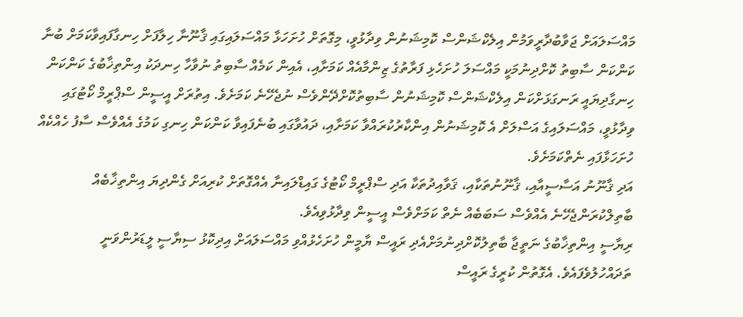މައްސަލައަށް ޖަވާބުދާރީވަމުން އިލެކްޝަންސް ކޮމިޝަނުން ވިދާޅުވީ، މިގޮތަށް ހުށަހަޅާ މައްސަލައިގައި ޤާނޫނާ ހިލާފަށް ހިނގާފައިވާކަމަށް ބުނާ ކަންކަން ސާބިތު ކޮށްދިނުމަކީ މައްސަލަ ހުށަހެޅި ފަރާތުގެ ޒިންމާއެއް ކަމަށާއި، އެއިން ކަމެއް ސާބިތު ނުވާހާ ހިނދަކު އިންތިޚާބުގެ ކަންކަން ހިނގާދިޔައީ ރަނގަޅަށްކަން އިލެކްޝަންސް ކޮމިޝަނުން ސާބިތުކޮށްދޭންވެސް ނުޖެހޭނެ ކަމަށެވެ. އިތުރަށް އީސީން ސްޕްރީމް ކޯޓުގައި ވިދާޅުވީ، މައްސަލައިގެ އަސްލަށް އެ ކޮމިޝަނުން އިންކާރުކުރައްވާ ކަމަށާއި، ދައުވާގައި ބުނެފައިވާ ކަންކަން ހިނގި ކަމުގެ އެއްވެސް ސާފު ހެއްކެއް ހުށަހަޅާފައި ނެތްކަމަށެވެ.
އަދި ޤާނޫނު އަސާސީއާއި، ޤާނޫނުތަކާއި، ޤަވާއިދުތަކާ އަދި ސްޕްރީމް ކޯޓުގެ ގައިޑްލައިނާ އެއްގޮތަށް ކުރިއަށް ގެންދިޔަ އިންތިޚާބެއް ބާތިލްކުރަންޖެހޭނެ އެއްވެސް ސަބަބެއް ނެތް ކަމަށްވެސް އީސީން ވިދާޅުވިއެވެ.
ރިޔާސީ އިންތިޚާބުގެ ނަތީޖާ ބާތިލުކޮށްދިނުމަށްއެދި ރައީސް ޔާމީން ހުށަހެޅުއްވި މައްސަލައަށް އިދިކޮޅު ސިޔާސީ ލީޑަރުންވަނީ ތަދައްހުލުވެފައެވެ. އެގޮތުން ކުރީގެ ރައީސް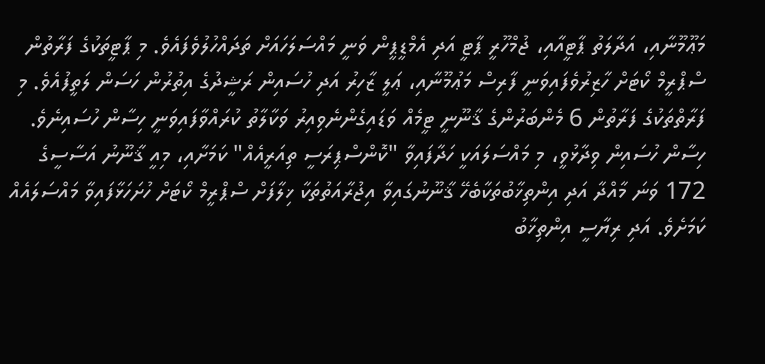މަޢޫމޫނާއި، އަދާލަތު ޕާޓީއާއި، ޖުމްހޫރީ ޕާޓީ އަދި އެމްޑީޕީން ވަނީ މައްސަލަހައަށް ތަދައްހުލުވެފައެވެ. މި ޕާޓީތަކުގެ ފަރާތުން ސްޕްރީމް ކޯޓަށް ހާޒިރުވެފައިވަނީ ފާރިސް މަޢުމޫނާއި، ޢަލީ ޒާހިރު އަދި ހުސައިން ރަޝީދުގެ އިތުރުން ހަސަން ލަތީފުއެވެ. މި ފަރާތްތަކުގެ ފަރާތުން 6 މެންބަރުންގެ ޤާނޫނީ ޓީމެއް ވަޑައިގެންނެވިއިރު ވަކާލާތު ކުރައްވާފައިވަނީ ހިސާން ހުސައިނެވެ.
ހިސާން ހުސައިން ވިދާޅުވީ، މި މައްސަލައަކީ ހަދާފައިވާ "ކޮންސްޕިރަސީ ތިއަރީއެއް" ކަމަށާއި، މިއީ ޤާނޫނު އަސާސީގެ 172 ވަނަ މާއްދާ އަދި އިންތިޚާބުތަކާބެހޭ ޤާނޫނުގައިވާ އިޖުރާއަތުތަކާ ޚިލާފަށް ސްޕްރީމް ކޯޓަށް ހުށަހަޅާފައިވާ މައްސަލައެއް ކަމަށެވެ. އަދި ރިޔާސީ އިންތިޚާބު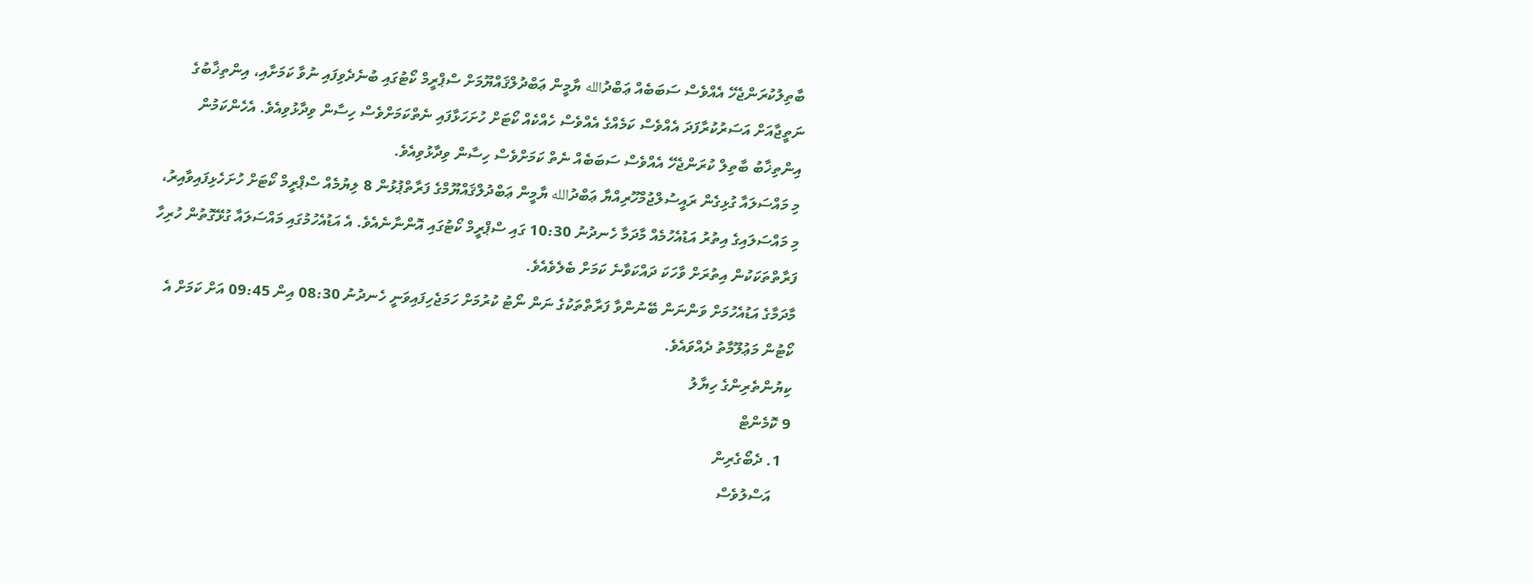ބާތިލުކުރަންޖެހޭ އެއްވެސް ސަބަބެއް ޢަބްދުالله ޔާމީން ޢަބްދުލްޤައްޔޫމަށް ސްޕްރީމް ކޯޓުގައި ބުނެދެވިފައި ނުވާ ކަމަށާއި، އިންތިޚާބުގެ ނަތީޖާއަށް އަސަރުކުރާފަދަ އެއްވެސް ކަމެއްގެ އެއްވެސް ހެއްކެއް ކޯޓަށް ހުށަހަޅާފައި ނެތްކަމަށްވެސް ހިސާން ވިދާޅުވިއެވެ. އެހެންކަމުން އިންތިޚާބު ބާތިލް ކުރަންޖެހޭ އެއްވެސް ސަބަބެއް ނެތް ކަމަށްވެސް ހިސާން ވިދާޅުވިއެވެ.
މި މައްސަލައާ ގުޅިގެން ރައީސުލްޖުމްހޫރިއްޔާ ޢަބްދުالله ޔާމީން ޢަބްދުލްޤައްޔޫމްގެ ފަރާތްޕުޅުން 8 ލިޔުމެއް ސްޕްރީމް ކޯޓަށް ހުށަހެޅިފައިވާއިރު، މި މައްސަލައިގެ އިތުރު އަޑުއެހުމެއް މާދަމާ ހެނދުނު 10:30 ގައި ސްޕްރީމް ކޯޓުގައި އޮންނާނެއެވެ. އެ އަޑުއެހުމުގައި މައްސަލައާ ގުޅޭގޮތުން ހުރިހާ ފަރާތްތަކަކުން އިތުރަށް ވާހަކަ ދައްކަވާނެ ކަމަށް ބެލެވެއެވެ.
މާދަމާގެ އަޑުއެހުމަށް ވަންނަން ބޭނުންވާ ފަރާތްތަކުގެ ނަން ނޯޓު ކުރުމަށް ހަމަޖެހިފައިވަނީ ހެނދުނު 08:30 އިން 09:45 އަށް ކަމަށް އެ ކޯޓުން މަޢުލޫމާތު ދެއްވައެވެ.
ކިޔުންތެރިންގެ ހިޔާލު
9 ކޮމެންޓް
  1. ދެބޯގެރިން
    އަސްލުވެސް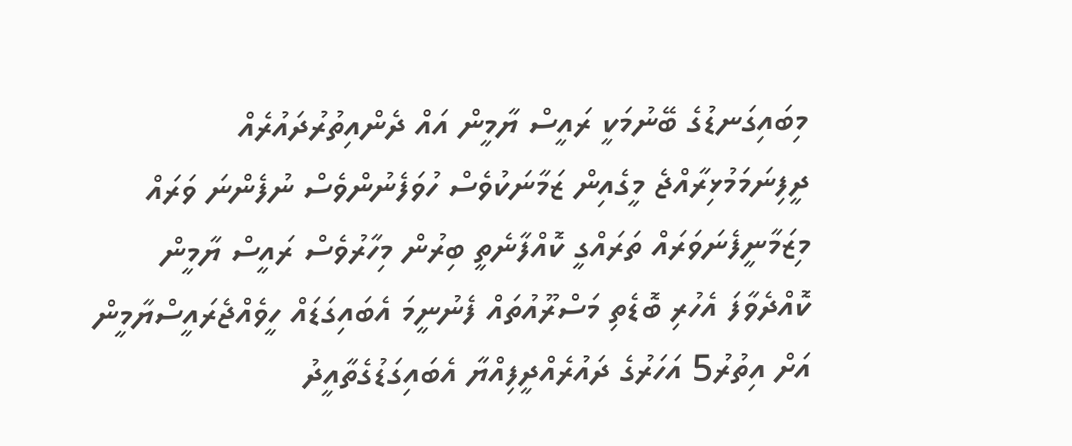މިބައިގަނޑުގެ ބޭނުމަކީ ރައީސް ޔާމީން އައް ދެންއިތުރުދައުރެއް ދީފިނަމަމުޅިރާއްޖެ މީގެއިން ޒަމާނަކުވެސް ހުވަފެނުންވެސް ނުފެންނަ ވަރައް މިޒަމާނީފެނަވަރައް ތަރައްގީ ކޮއްފާނެތީ ބިރުން މިހާރުވެސް ރައީސް ޔާމީން ކޮއްދެވާފަ އެހުރި ބޮޑެތި މަސްރޫއުތައް ފެނުނީމަ އެބައިގަޑައް ހީވެއްޖެރައީސްޔާމީން އަށް އިތުރު5 އަހަރުގެ ދައުރެއްދީފިއްޔާ އެބައިގަޑުގެތާއީދު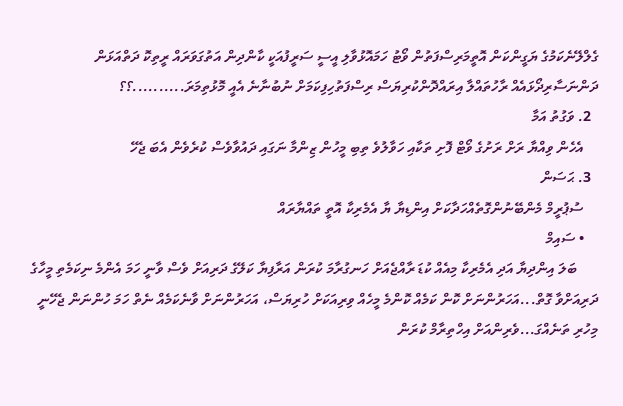ގެލްލޭނެކަމުގެ ޔަގީންކަން އޮތީމަރިސްފަތުން ވޯޓު ހަމައޮޅުވާލި އީސީ ސަރީފުއަކީ ކާންދިން އަތުގަވަރައް ރީތިކޮ ދަތްއަޅަން ދަންނަސާރިދޯޅައެއް ރާހުތައްލާ އިރައްދޮންކުރިޔަސް ރިސްފަތުހިފިކަމަށް ނުބުނާނެ އެއީ މޮޅުތިމަރަ..........؟؟
  2. ވަގުތު އަމާ
    އެހެން ވިއްޔާ ރަށް ރަށުގެ ވޯޓް ފޮށި ތަކާއި ހަވާލުވެ ތިބި މީހުން ޒިންމާ ނަގައި ދައުވާވެސް ކުރެވެން އެބަ ޖެހޭ
  3. ޙަސަން
    ސުޕުރީމް މެންބޭނުންގޮތެއްހަދާކަށް އިންޑިޔާ ޔާ އެމެރިކާ އޮތީ ތައްޔާރައް
    • ސައިމް
      ބަލަ އިންދިޔާ އަދި އެމެރިކާ މިއެއް ކުޑަ ރާއްޖެއަށް ހަނގުރާމަ ކުރަން އަރާފިޔާ ކަލޭގެ ދަރިއަށް ވެސް ވާނީ ހަމަ އެންމެ ނިކަމެތި މީހާގެ ދަރިއަށްވާ ގޮތް...އަހަރުންނަށް ކޮން ކަމެއް ކޮންމެ މީހެއް ވިރިއަކަށް ހުރިޔަސް، އަހަރުންނަށް ވާނެކަމެއް ނެތް ހަމަ ހުންނަން ޖެހޭނީ މިހުރި ތަނެއްގަ...ވެރިންއަށް އިހްތިރާމް ކުރަން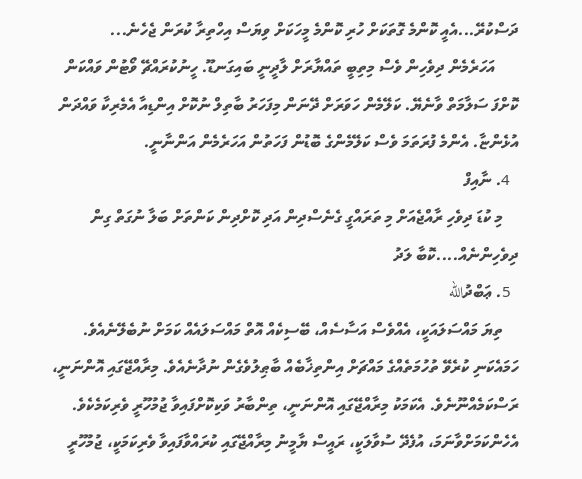ދަސްކުރޭ...އެއީ ކޮންމެ ގޮތަކަށް ހުރި ކޮންމެ މީހަކަށް ވިޔަސް އިހްތިރާ ކުރަން ޖެހެނެ...
      އަހަރެމެން ދިވެހިން ވެސް މިތިބީ ތައްޔާރަށް ލާދީނީ ބައިގަނޑޫ. ހީނުކުރައްޗޭ ވޯޓުން ވައްކަން ކޮށްފަ ސަލާމަތް ވާނެޔޭ. ކަލޭމެން ހަވަރަށް ދޭނަން މިފަހަރު ބާތިލް ނުކޮށް އިންޑިއާ އެމެރިކާ ވައްދަން އުޅެންޏާ. އެންމެ ފުރަތަމަ ވެސް ކަލޭމެންގެ ބޮޑުން ފަހަތުން އަހަރެމެން އަންނާނީ.
  4. ނާއިފް
    މި ކުޑަ ދިވެހި ރާއްޖެއަށް މި ތަރައްގީ ގެނެސްދިން އަދި ކޮށްދިން ކަންތަށް ބަލާ ނުގަތް ގިން ދިވެހިންނެއް....ކޮބާ ލަދު
  5. ޢަބްދުالله
    ތިޔަ މައްސަލައަކީ، އެއްވެސް އަސާސެއް، ބޭސިކެއް އޮތް މައްސަލައެއް ކަމަށް ނުބެލޭނެއެވެ. ހަމައެކަނި ކުރެވޭ ތުހުމަތެއްގެ މައްޗަށް އިންތިޚާބެއް ބާޠިލުވެގެން ނުދާނެއެވެ. މިރާއްޖޭގައި އޮންނަނީ، ރަސްކަމެއްނޫނެވެ. އެކަމަކު މިރާއްޖޭގައި އޮންނަނީ، ތިންބާރު ވަކިކޮށްފައިވާ ޖުމުހޫރީ ވެރިކަމެކެވެ. އެހެންކަމަށްވާނަމަ، އުފެދޭ ސުވާލަކީ، ރައީސް ޔާމީނު މިރާއްޖޭގައި ކުރައްވާފައިވާ ވެރިކަމަކީ، ޖުމުހޫރީ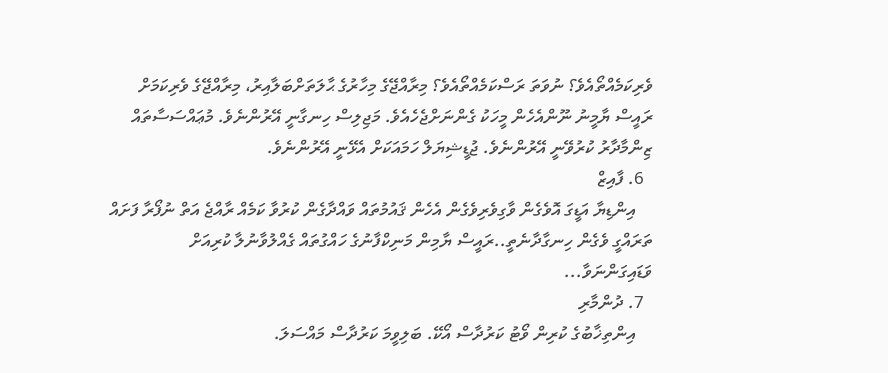ވެރިކަމެއްތޯއެވެ؟ ނުވަތަ ރަސްކަމެއްތޯއެވެ؟ މިރާއްޖޭގެ މިހާރުގެ ޙާލަތަށްބަލާއިރު، މިރާއްޖޭގެ ވެރިކަމަށް ރައީސް ޔާމީނު ނޫންއެހެން މީހަކު ގެންނަށްޖެހެއެވެ. މަޖިލިސް ހިނގާނީ އޭރުންނެވެ. މުޢައްސަސާތައް ޒިންމާދާރު ކުރުވޭނީ އޭރުންނެވެ. ޖުޑީޝިޔަލް ހަމައަކަށް އެޅޭނީ އޭރުންނެވެ.
  6. ފާއިޒް
    އިންޑިޔާ އަޑީގަ އޮވެގެން ވާގިވެރިވެގެން އެހެން ޤައުމުތައް ވައްދާގެން ކުރުވާ ކަމެއް ރާއްޖެ އަތް ނުފޯރާ ފަށައް ތަރައްގީ ވެގެން ހިނގާދާނެތީ..ރައީސް ޔާމިން މަނިކްފާނުގެ ހައްގުތައް ގެއްލުވާނުލާ ކުރިއަށް ވަޑައިގަންނަވާ...
  7. ދުންމާރި
    އިންތިޚާބުގެ ކުރިން ވޯޓު ކަރުދާސް އޯކޭ. ބަލިވީމަ ކަރުދާސް މައްސަލަ.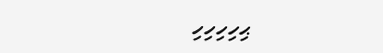ޙިހިހިހިހި